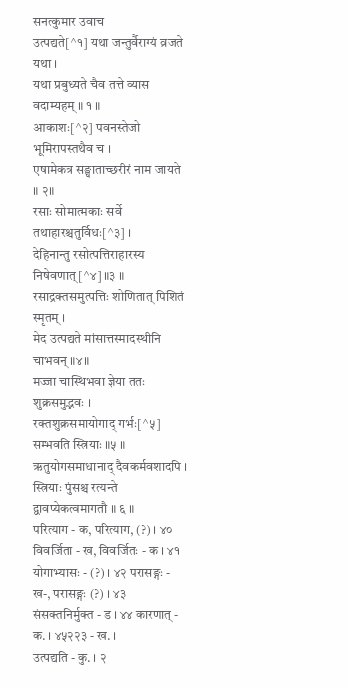सनत्कुमार उवाच
उत्पद्यते[^१] यथा जन्तुर्वैराग्यं व्रजते यथा ।
यथा प्रबुध्यते चैव तत्ते व्यास वदाम्यहम् ॥ १ ॥
आकाशः[^२] पवनस्तेजो भूमिरापस्तथैव च ।
एषामेकत्र सङ्घाताच्छरीरं नाम जायते ॥ २॥
रसाः सोमात्मकाः सर्वे तथाहारश्चतुर्विधः[^३] ।
देहिनान्तु रसोत्पत्तिराहारस्य निषेवणात्[^४] ॥३ ॥
रसाद्रक्तसमुत्पत्तिः शोणितात् पिशितं स्मृतम् ।
मेद उत्पद्यते मांसात्तस्मादस्थीनि चाभवन् ॥४॥
मज्जा चास्थिभवा ज्ञेया ततः शुक्रसमुद्भवः ।
रक्तशुक्रसमायोगाद् गर्भः[^५] सम्भवति स्त्रियाः ॥५ ॥
ऋतुयोगसमाधानाद् दैवकर्मवशादपि ।
स्त्रियाः पुंसश्च रत्यन्ते द्वावप्येकत्वमागतौ ॥ ६ ॥
परित्याग - क, परित्याग, (?) । ४० विवर्जिता - ख, विवर्जितः - क । ४१ योगाभ्यासः - (?) । ४२ परासङ्गः - ख-, परासङ्गः (?) । ४३ संसक्तनिर्मुक्त - ड । ४४ कारणात् - क. । ४५२२३ - ख. ।
उत्पद्यति - कु. । २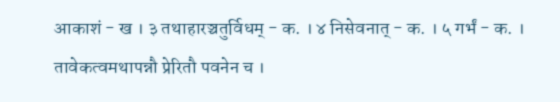आकाशं - ख । ३ तथाहारञ्चतुर्विधम् - क. । ४ निसेवनात् - क. । ५ गर्भं - क. ।
तावेकत्वमथापन्नौ प्रेरितौ पवनेन च ।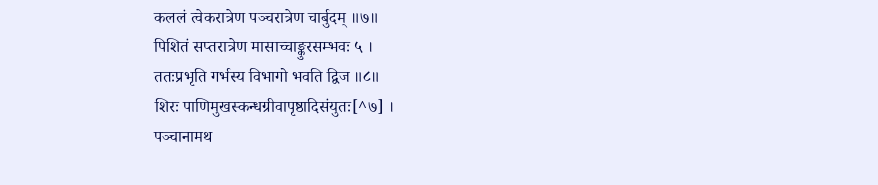कललं त्वेकरात्रेण पञ्चरात्रेण चार्बुदम् ॥७॥
पिशितं सप्तरात्रेण मासाच्चाङ्कुरसम्भवः ५ ।
ततःप्रभृति गर्भस्य विभागो भवति द्विज ॥८॥
शिरः पाणिमुखस्कन्धग्रीवापृष्ठादिसंयुतः[^७] ।
पञ्चानामथ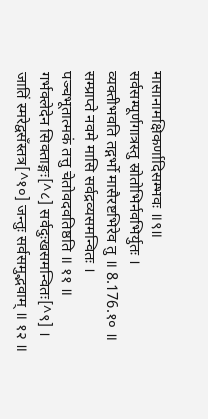मासानामक्षिकर्णादिसम्भवः ॥९॥
सर्वसम्पूर्णगात्रस्तु स्रोतोभिर्नवभिर्युतः ।
व्यक्तीभवति तद्गर्भो मासैरष्टभिरेव तु ॥ 8.176.१० ॥
सम्प्राप्ते नवमे मासि सर्वद्रव्यसमन्वितः ।
पञ्चभूतात्मकं तत्तु चेतोवदवतिष्ठति ॥ ११ ॥
गर्भक्लेदेन सिक्ताङ्गः[^८] सर्वदुःखसमन्वितः[^९] ।
जातिं स्मरेद्वसँस्तत्र[^१०] जन्तुः सर्वसमुद्भवाम् ॥ १२ ॥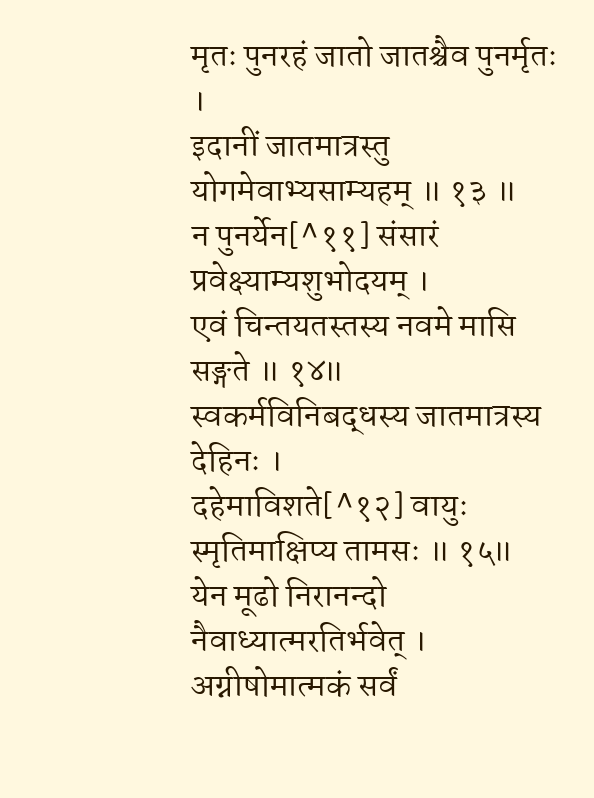मृतः पुनरहं जातो जातश्चैव पुनर्मृतः ।
इदानीं जातमात्रस्तु योगमेवाभ्यसाम्यहम् ॥ १३ ॥
न पुनर्येन[^११] संसारं प्रवेक्ष्याम्यशुभोदयम् ।
एवं चिन्तयतस्तस्य नवमे मासि सङ्गते ॥ १४॥
स्वकर्मविनिबद्धस्य जातमात्रस्य देहिनः ।
दहेमाविशते[^१२] वायुः स्मृतिमाक्षिप्य तामसः ॥ १५॥
येन मूढो निरानन्दो नैवाध्यात्मरतिर्भवेत् ।
अग्नीषोमात्मकं सर्वं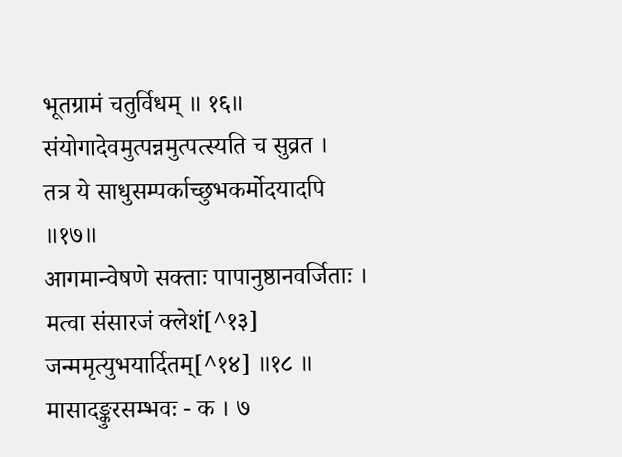भूतग्रामं चतुर्विधम् ॥ १६॥
संयोगादेवमुत्पन्नमुत्पत्स्यति च सुव्रत ।
तत्र ये साधुसम्पर्काच्छुभकर्मोदयादपि ॥१७॥
आगमान्वेषणे सक्ताः पापानुष्ठानवर्जिताः ।
मत्वा संसारजं क्लेशं[^१३] जन्ममृत्युभयार्दितम्[^१४] ॥१८ ॥
मासादङ्कुरसम्भवः - क । ७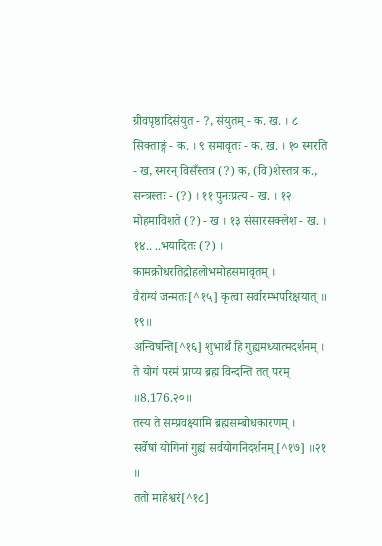ग्रीवपृष्ठादिसंयुत - ?, संयुतम् - क. ख. । ८ सिक्ताङ्गं - क. । ९ समावृतः - क. ख. । १० स्मरति - ख, स्मरन् विसँस्तत्र (?) क, (वि)शेस्तत्र क., सन्त्रस्तः - (?) । ११ पुनःप्रत्य - ख. । १२ मोहमाविशते (?) - ख । १३ संसारसक्लेश - ख. । १४.. ..भयादितः (?) ।
कामक्रोधरतिद्रोहलोभमोहसमावृतम् ।
वैराग्यं जन्मतः[^१५] कृत्वा सर्वारम्भपरिक्षयात् ॥ १९॥
अन्विषन्ति[^१६] शुभार्थं हि गुह्यमध्यात्मदर्शनम् ।
ते योगं परमं प्राप्य ब्रह्म विन्दन्ति तत् परम् ॥8.176.२०॥
तस्य ते सम्प्रवक्ष्यामि ब्रह्मसम्बोधकारणम् ।
सर्वेषां योगिनां गुह्यं सर्वयोगनिदर्शनम्[^१७] ॥२१ ॥
ततो माहेश्वरं[^१८]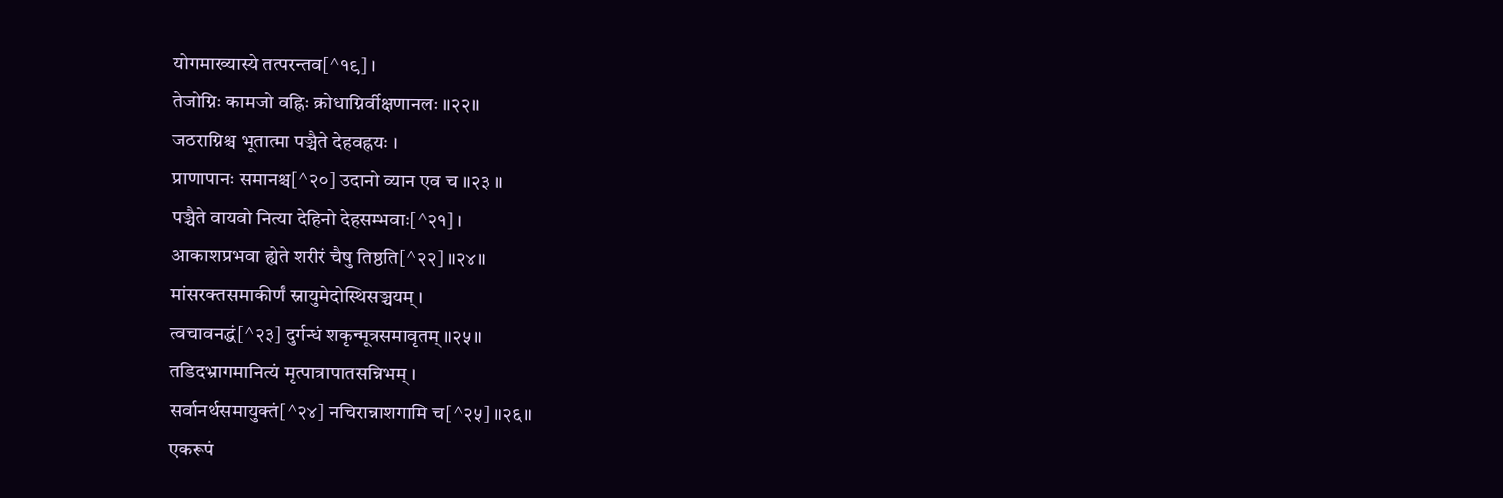योगमाख्यास्ये तत्परन्तव[^१९] ।
तेजोग्निः कामजो वह्निः क्रोधाग्निर्वीक्षणानलः ॥२२॥
जठराग्निश्च भूतात्मा पञ्चैते देहवह्नयः ।
प्राणापानः समानश्च[^२०] उदानो व्यान एव च ॥२३ ॥
पञ्चैते वायवो नित्या देहिनो देहसम्भवाः[^२१] ।
आकाशप्रभवा ह्येते शरीरं चैषु तिष्ठति[^२२] ॥२४॥
मांसरक्तसमाकीर्णं स्नायुमेदोस्थिसञ्चयम् ।
त्वचावनद्धं[^२३] दुर्गन्धं शकृन्मूत्रसमावृतम् ॥२५॥
तडिदभ्रागमानित्यं मृत्पात्रापातसन्निभम् ।
सर्वानर्थसमायुक्तं[^२४] नचिरान्नाशगामि च[^२५] ॥२६॥
एकरूपं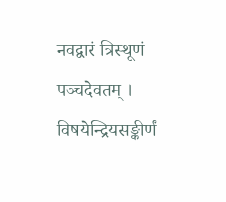नवद्वारं त्रिस्थूणं पञ्चदेवतम् ।
विषयेन्द्रियसङ्कीर्णं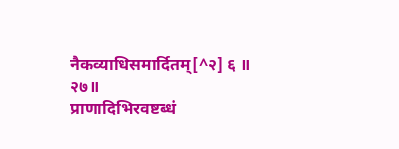नैकव्याधिसमार्दितम्[^२] ६ ॥ २७॥
प्राणादिभिरवष्टब्धं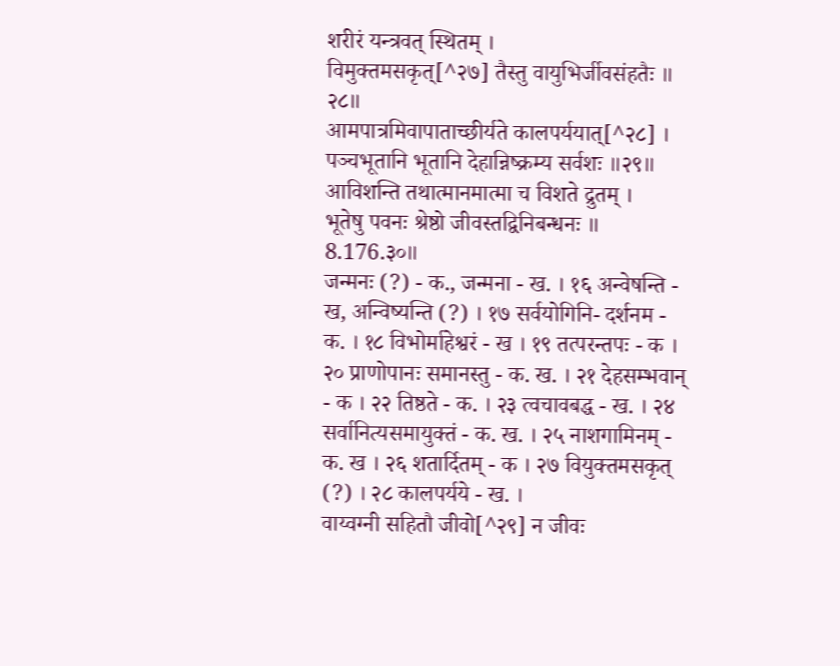शरीरं यन्त्रवत् स्थितम् ।
विमुक्तमसकृत्[^२७] तैस्तु वायुभिर्जीवसंहतैः ॥ २८॥
आमपात्रमिवापाताच्छीर्यते कालपर्ययात्[^२८] ।
पञ्चभूतानि भूतानि देहान्निष्क्रम्य सर्वशः ॥२९॥
आविशन्ति तथात्मानमात्मा च विशते द्रुतम् ।
भूतेषु पवनः श्रेष्ठो जीवस्तद्विनिबन्धनः ॥ 8.176.३०॥
जन्मनः (?) - क., जन्मना - ख. । १६ अन्वेषन्ति - ख, अन्विष्यन्ति (?) । १७ सर्वयोगिनि- दर्शनम - क. । १८ विभोर्माहेश्वरं - ख । १९ तत्परन्तपः - क । २० प्राणोपानः समानस्तु - क. ख. । २१ देहसम्भवान् - क । २२ तिष्ठते - क. । २३ त्वचावबद्ध - ख. । २४ सर्वानित्यसमायुक्तं - क. ख. । २५ नाशगामिनम् - क. ख । २६ शतार्दितम् - क । २७ वियुक्तमसकृत् (?) । २८ कालपर्यये - ख. ।
वाय्वग्नी सहितौ जीवो[^२९] न जीवः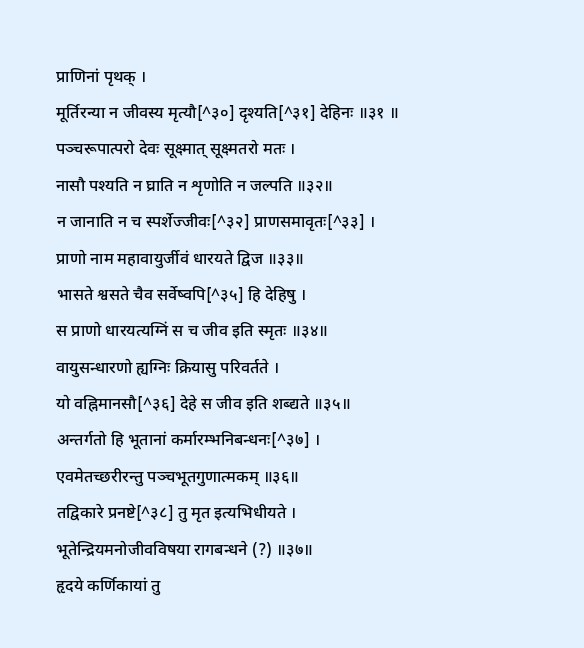प्राणिनां पृथक् ।
मूर्तिरन्या न जीवस्य मृत्यौ[^३०] दृश्यति[^३१] देहिनः ॥३१ ॥
पञ्चरूपात्परो देवः सूक्ष्मात् सूक्ष्मतरो मतः ।
नासौ पश्यति न घ्राति न शृणोति न जल्पति ॥३२॥
न जानाति न च स्पर्शेज्जीवः[^३२] प्राणसमावृतः[^३३] ।
प्राणो नाम महावायुर्जीवं धारयते द्विज ॥३३॥
भासते श्वसते चैव सर्वेष्वपि[^३५] हि देहिषु ।
स प्राणो धारयत्यग्निं स च जीव इति स्मृतः ॥३४॥
वायुसन्धारणो ह्यग्निः क्रियासु परिवर्तते ।
यो वह्निमानसौ[^३६] देहे स जीव इति शब्द्यते ॥३५॥
अन्तर्गतो हि भूतानां कर्मारम्भनिबन्धनः[^३७] ।
एवमेतच्छरीरन्तु पञ्चभूतगुणात्मकम् ॥३६॥
तद्विकारे प्रनष्टे[^३८] तु मृत इत्यभिधीयते ।
भूतेन्द्रियमनोजीवविषया रागबन्धने (?) ॥३७॥
हृदये कर्णिकायां तु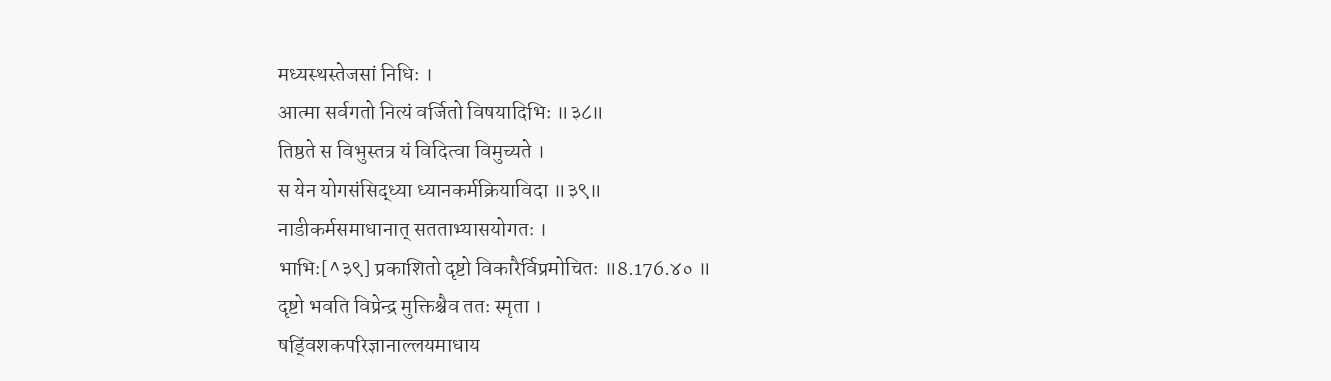मध्यस्थस्तेजसां निधिः ।
आत्मा सर्वगतो नित्यं वर्जितो विषयादिभिः ॥३८॥
तिष्ठते स विभुस्तत्र यं विदित्वा विमुच्यते ।
स येन योगसंसिद्ध्या ध्यानकर्मक्रियाविदा ॥३९॥
नाडीकर्मसमाधानात् सतताभ्यासयोगतः ।
भाभिः[^३९] प्रकाशितो दृष्टो विकारैर्विप्रमोचितः ॥8.176.४० ॥
दृष्टो भवति विप्रेन्द्र मुक्तिश्चैव ततः स्मृता ।
षड्विंशकपरिज्ञानाल्लयमाधाय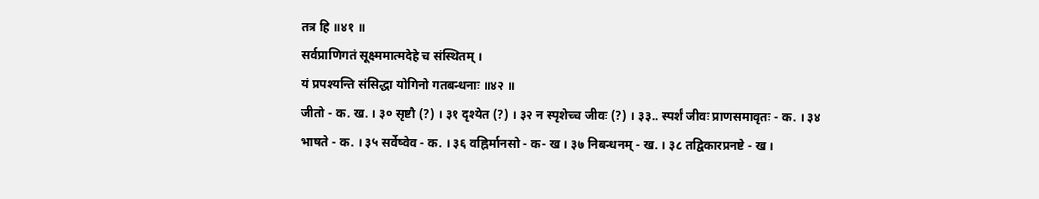तत्र हि ॥४१ ॥
सर्वप्राणिगतं सूक्ष्ममात्मदेहे च संस्थितम् ।
यं प्रपश्यन्ति संसिद्धा योगिनो गतबन्धनाः ॥४२ ॥
जीतो - क. ख. । ३० सृष्टौ (?) । ३१ दृश्येत (?) । ३२ न स्पृशेच्च जीवः (?) । ३३.. स्पर्शं जीवः प्राणसमावृतः - क. । ३४ भाषते - क. । ३५ सर्वेष्वेव - क. । ३६ वह्निर्मानसो - क- ख । ३७ निबन्धनम् - ख. । ३८ तद्विकारप्रनष्टे - ख ।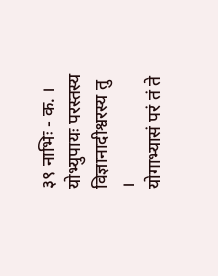३९ नाभिः - क. ।
योभ्युपायः परस्तस्य विज्ञानादीश्वरस्य तु ।
योगाभ्यासं परं तं ते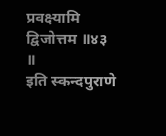प्रवक्ष्यामि द्विजोत्तम ॥४३ ॥
इति स्कन्दपुराणे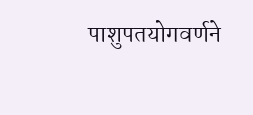पाशुपतयोगवर्णने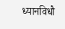ध्यानविधौ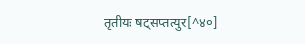तृतीयः षट्सप्तत्युर[^४०]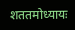शततमोध्यायः